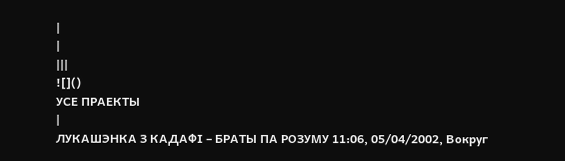|
|
|||
![]()
УСЕ ПРАЕКТЫ
|
ЛУКАШЭНКА З КАДАФІ – БРАТЫ ПА РОЗУМУ 11:06, 05/04/2002, Вокруг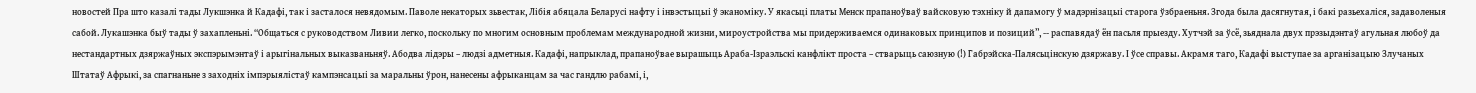новостей Пра што казалі тады Лукшэнка й Кадафі, так і засталося невядомым. Паволе некаторых зьвестак, Лібія абяцала Беларусі нафту і інвэстыцыі ў эканоміку. У якасьці платы Менск прапаноўваў вайсковую тэхніку й дапамогу ў мадэрнізацыі старога ўзбраеньня. Згода была дасягнутая, і бакі разьехаліся, задаволеныя сабой. Лукашэнка быў тады ў захапленьні. “Общаться с руководством Ливии легко, поскольку по многим основным проблемам международной жизни, мироустройства мы придерживаемся одинаковых принципов и позиций”, -- распавядаў ён пасьля прыезду. Хутчэй за ўсё, зьяднала двух прэзыдэнтаў агульная любоў да нестандартных дзяржаўных экспэрымэнтаў і арыгінальных выказваньняў. Абодва лідэры – людзі адметныя. Кадафі, напрыклад, прапаноўвае вырашыць Араба-Ізраэльскі канфлікт проста – стварыць саюзную (!) Габрэйска-Палясьцінскую дзяржаву. І ўсе справы. Акрамя таго, Кадафі выступае за арганізацыю Злучаных Штатаў Афрыкі, за спагнаньне з заходніх імпэрыялістаў кампэнсацыі за маральны ўрон, нанесены афрыканцам за час гандлю рабамі, і,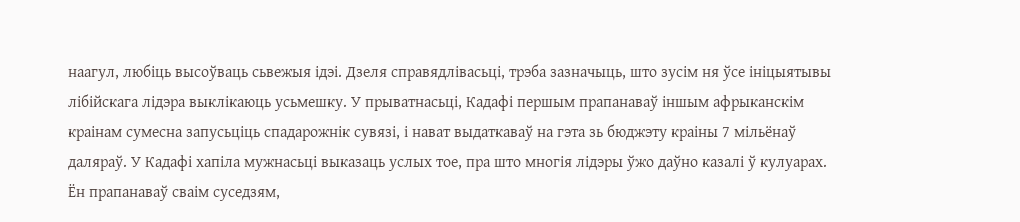наагул, любіць высоўваць сьвежыя ідэі. Дзеля справядлівасьці, трэба зазначыць, што зусім ня ўсе ініцыятывы лібійскага лідэра выклікаюць усьмешку. У прыватнасьці, Кадафі першым прапанаваў іншым афрыканскім краінам сумесна запусьціць спадарожнік сувязі, і нават выдаткаваў на гэта зь бюджэту краіны 7 мільёнаў даляраў. У Кадафі хапіла мужнасьці выказаць услых тое, пра што многія лідэры ўжо даўно казалі ў кулуарах. Ён прапанаваў сваім суседзям,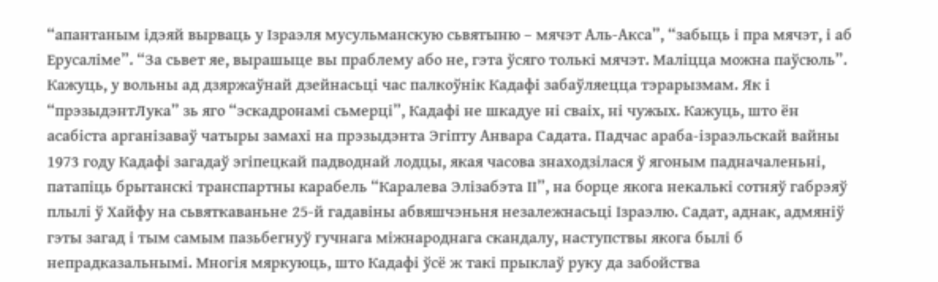“апантаным ідэяй вырваць у Ізраэля мусульманскую сьвятыню – мячэт Аль-Акса”, “забыць і пра мячэт, і аб Ерусаліме”. “За сьвет яе, вырашыце вы праблему або не, гэта ўсяго толькі мячэт. Маліцца можна паўсюль”. Кажуць, у вольны ад дзяржаўнай дзейнасьці час палкоўнік Кадафі забаўляецца тэрарызмам. Як і “прэзыдэнтЛука” зь яго “эскадронамі сьмерці”, Кадафі не шкадуе ні сваіх, ні чужых. Кажуць, што ён асабіста арганізаваў чатыры замахі на прэзыдэнта Эгіпту Анвара Садата. Падчас араба-ізраэльскай вайны 1973 году Кадафі загадаў эгіпецкай падводнай лодцы, якая часова знаходзілася ў ягоным падначаленьні, патапіць брытанскі транспартны карабель “Каралева Элізабэта ІІ”, на борце якога некалькі сотняў габрэяў плылі ў Хайфу на сьвяткаваньне 25-й гадавіны абвяшчэньня незалежнасьці Ізраэлю. Садат, аднак, адмяніў гэты загад і тым самым пазьбегнуў гучнага міжнароднага скандалу, наступствы якога былі б непрадказальнымі. Многія мяркуюць, што Кадафі ўсё ж такі прыклаў руку да забойства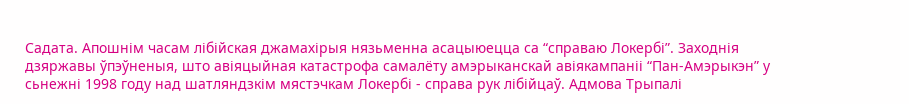Садата. Апошнім часам лібійская джамахірыя нязьменна асацыюецца са “справаю Локербі”. Заходнія дзяржавы ўпэўненыя, што авіяцыйная катастрофа самалёту амэрыканскай авіякампаніі “Пан-Амэрыкэн” у сьнежні 1998 году над шатляндзкім мястэчкам Локербі - справа рук лібійцаў. Адмова Трыпалі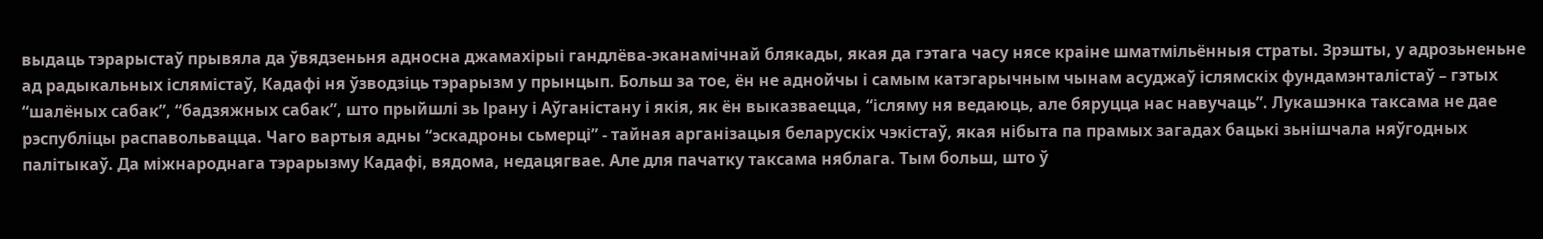выдаць тэрарыстаў прывяла да ўвядзеньня адносна джамахірыі гандлёва-эканамічнай блякады, якая да гэтага часу нясе краіне шматмільённыя страты. Зрэшты, у адрозьненьне ад радыкальных іслямістаў, Кадафі ня ўзводзіць тэрарызм у прынцып. Больш за тое, ён не аднойчы і самым катэгарычным чынам асуджаў іслямскіх фундамэнталістаў – гэтых “шалёных сабак”, “бадзяжных сабак”, што прыйшлі зь Ірану і Аўганістану і якія, як ён выказваецца, “ісляму ня ведаюць, але бяруцца нас навучаць”. Лукашэнка таксама не дае рэспубліцы распавольвацца. Чаго вартыя адны “эскадроны сьмерці” - тайная арганізацыя беларускіх чэкістаў, якая нібыта па прамых загадах бацькі зьнішчала няўгодных палітыкаў. Да міжнароднага тэрарызму Кадафі, вядома, недацягвае. Але для пачатку таксама няблага. Тым больш, што ў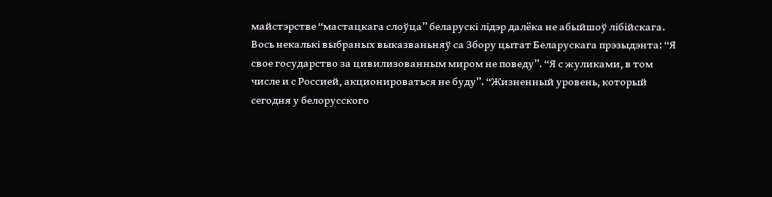майстэрстве “мастацкага слоўца” беларускі лідэр далёка не абыйшоў лібійскага. Вось некалькі выбраных выказваньняў са Збору цытат Беларускага прэзыдэнта: “Я свое государство за цивилизованным миром не поведу”. “Я с жуликами, в том числе и с Россией, акционироваться не буду”. “Жизненный уровень, который сегодня у белорусского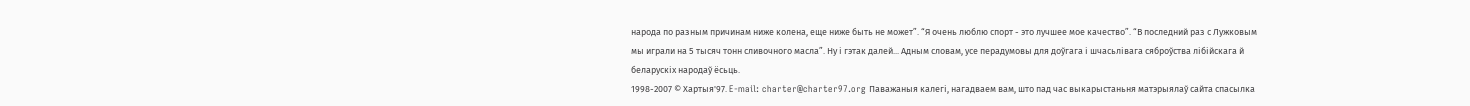народа по разным причинам ниже колена, еще ниже быть не может”. “Я очень люблю спорт - это лучшее мое качество”. “В последний раз с Лужковым мы играли на 5 тысяч тонн сливочного масла”. Ну і гэтак далей... Адным словам, усе перадумовы для доўгага і шчасьлівага сяброўства лібійскага й беларускіх народаў ёсьць.
1998-2007 © Хартыя'97. E-mail: charter@charter97.org Паважаныя кaлегi, нагадваем вам, што пад час выкарыстаньня матэрыялаў сайта спасылка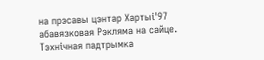на прэсавы цэнтар Хартыi'97 абавязковая Рэкляма на сайце. Тэхнічная падтрымка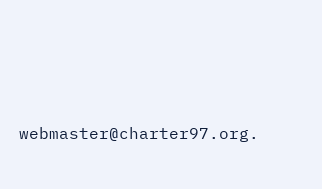webmaster@charter97.org.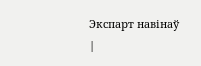Экспарт навiнаў
|